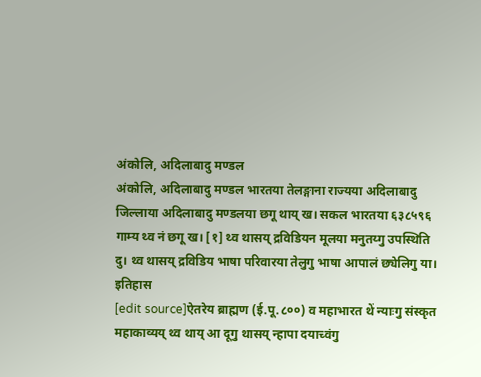अंकोलि, अदिलाबादु मण्डल
अंकोलि, अदिलाबादु मण्डल भारतया तेलङ्गाना राज्यया अदिलाबादु जिल्लाया अदिलाबादु मण्डलया छगू थाय् ख। सकल भारतया ६३८५९६ गाम्य थ्व नं छगू ख। [१] थ्व थासय् द्रविडियन मूलया मनुतय्गु उपस्थिति दु। थ्व थासय् द्रविडिय भाषा परिवारया तेलुगु भाषा आपालं छ्येलिगु या।
इतिहास
[edit source]ऐतरेय ब्राह्मण (ई.पू.८००) व महाभारत थें न्याःगु संस्कृत महाकाव्यय् थ्व थाय् आ दूगु थासय् न्हापा दयाच्वंगु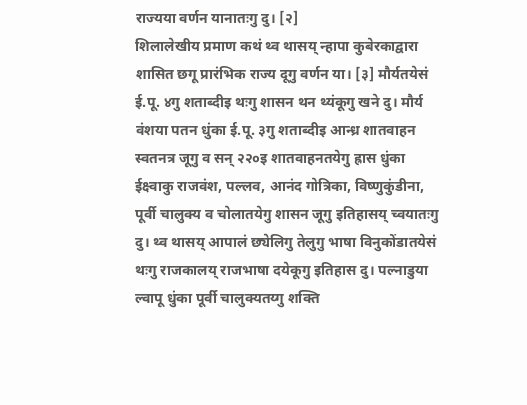राज्यया वर्णन यानातःगु दु। [२]
शिलालेखीय प्रमाण कथं थ्व थासय् न्हापा कुबेरकाद्वारा शासित छगू प्रारंभिक राज्य दूगु वर्णन या। [३] मौर्यतयेसं ई.पू. ४गु शताब्दीइ थःगु शासन थन थ्यंकूगु खने दु। मौर्य वंशया पतन धुंका ई.पू. ३गु शताब्दीइ आन्ध्र शातवाहन स्वतनत्र जूगु व सन् २२०इ शातवाहनतयेगु ह्रास धुंका ईक्ष्वाकु राजवंश, पल्लव, आनंद गोत्रिका, विष्णुकुंडीना, पूर्वी चालुक्य व चोलातयेगु शासन जूगु इतिहासय् च्वयातःगु दु। थ्व थासय् आपालं छ्येलिगु तेलुगु भाषा विनुकोंडातयेसं थःगु राजकालय् राजभाषा दयेकूगु इतिहास दु। पल्नाडुया ल्वापू धुंका पूर्वी चालुक्यतय्गु शक्ति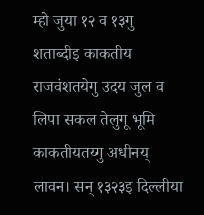म्हो जुया १२ व १३गु शताब्दीइ काकतीय राजवंशतयेगु उदय जुल व लिपा सकल तेलुगू भूमि काकतीयतय्गु अधीनय् लावन। सन् १३२३इ दिल्लीया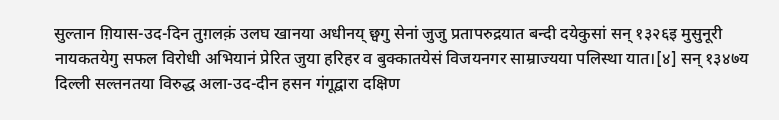सुल्तान ग़ियास-उद-दिन तुग़लक़ं उलघ खानया अधीनय् छ्वगु सेनां जुजु प्रतापरुद्रयात बन्दी दयेकुसां सन् १३२६इ मुसुनूरी नायकतयेगु सफल विरोधी अभियानं प्रेरित जुया हरिहर व बुक्कातयेसं विजयनगर साम्राज्यया पलिस्था यात।[४] सन् १३४७य दिल्ली सल्तनतया विरुद्ध अला-उद-दीन हसन गंगूद्वारा दक्षिण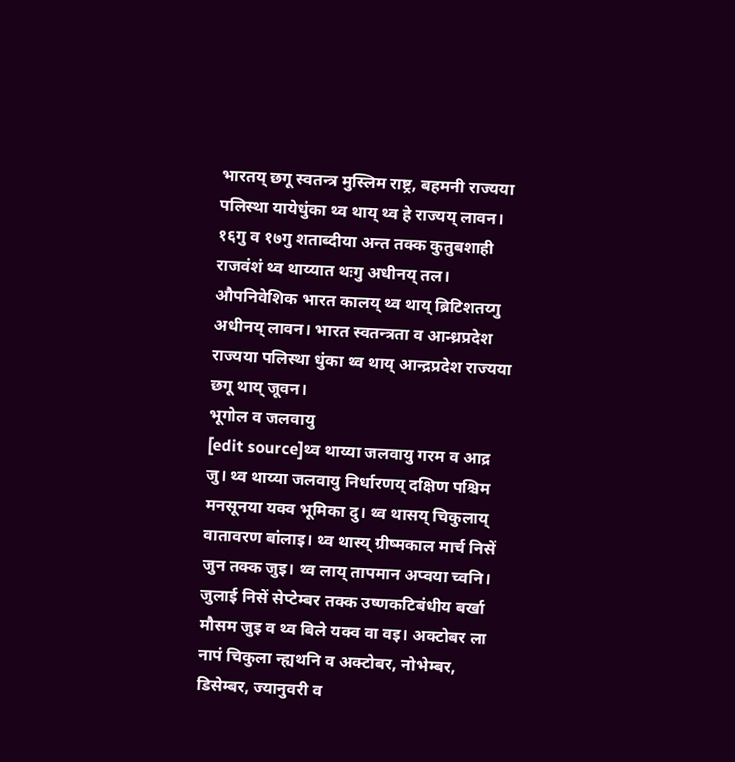भारतय् छगू स्वतन्त्र मुस्लिम राष्ट्र, बहमनी राज्यया पलिस्था यायेधुंका थ्व थाय् थ्व हे राज्यय् लावन। १६गु व १७गु शताब्दीया अन्त तक्क कुतुबशाही राजवंशं थ्व थाय्यात थःगु अधीनय् तल।
औपनिवेशिक भारत कालय् थ्व थाय् ब्रिटिशतय्गु अधीनय् लावन। भारत स्वतन्त्रता व आन्ध्रप्रदेश राज्यया पलिस्था धुंका थ्व थाय् आन्द्रप्रदेश राज्यया छगू थाय् जूवन।
भूगोल व जलवायु
[edit source]थ्व थाय्या जलवायु गरम व आद्र जु। थ्व थाय्या जलवायु निर्धारणय् दक्षिण पश्चिम मनसूनया यक्व भूमिका दु। थ्व थासय् चिकुलाय् वातावरण बांलाइ। थ्व थास्य् ग्रीष्मकाल मार्च निसें जुन तक्क जुइ। थ्व लाय् तापमान अप्वया च्वनि। जुलाई निसें सेप्टेम्बर तक्क उष्णकटिबंधीय बर्खा मौसम जुइ व थ्व बिले यक्व वा वइ। अक्टोबर ला नापं चिकुला न्ह्यथनि व अक्टोबर, नोभेम्बर, डिसेम्बर, ज्यानुवरी व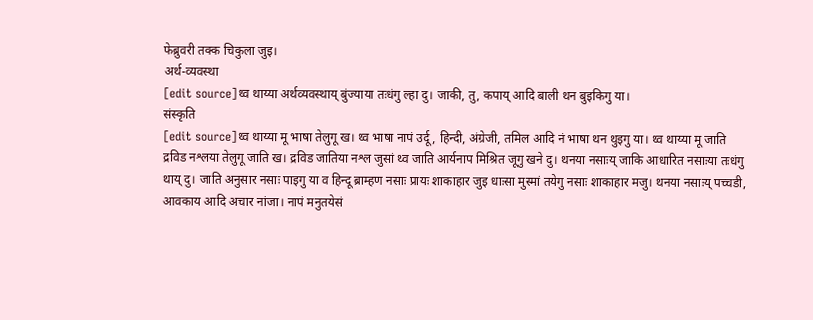फेब्रुवरी तक्क चिकुला जुइ।
अर्थ-व्यवस्था
[edit source]थ्व थाय्या अर्थव्यवस्थाय् बुंज्याया तःधंगु ल्हा दु। जाकी, तु, कपाय् आदि बाली थन बुइकिगु या।
संस्कृति
[edit source]थ्व थाय्या मू भाषा तेलुगू ख। थ्व भाषा नापं उर्दू, हिन्दी, अंग्रेजी, तमिल आदि नं भाषा थन थुइगु या। थ्व थाय्या मू जाति द्रविड नश्लया तेलुगू जाति ख। द्रविड जातिया नश्ल जुसां थ्व जाति आर्यनाप मिश्रित जूगु खने दु। थनया नसाःय् जाकि आधारित नसाःया तःधंगु थाय् दु। जाति अनुसार नसाः पाइगु या व हिन्दू ब्राम्हण नसाः प्रायः शाकाहार जुइ धाःसा मुस्मां तयेगु नसाः शाकाहार मजु। थनया नसाःय् पच्चडी, आवकाय आदि अचार नांजा। नापं मनुतयेसं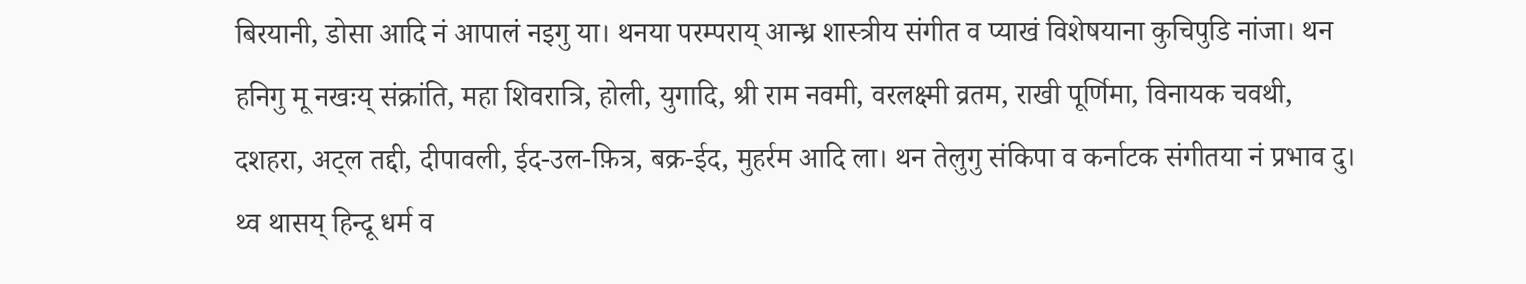बिरयानी, डोसा आदि नं आपालं नइगु या। थनया परम्पराय् आन्ध्र शास्त्रीय संगीत व प्याखं विशेषयाना कुचिपुडि नांजा। थन हनिगु मू नखःय् संक्रांति, महा शिवरात्रि, होली, युगादि, श्री राम नवमी, वरलक्ष्मी व्रतम, राखी पूर्णिमा, विनायक चवथी, दशहरा, अट्ल तद्दी, दीपावली, ईद-उल-फ़ित्र, बक्र-ईद, मुहर्रम आदि ला। थन तेलुगु संकिपा व कर्नाटक संगीतया नं प्रभाव दु। थ्व थासय् हिन्दू धर्म व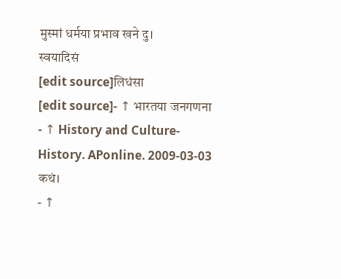मुस्मां धर्मया प्रभाव खने दु।
स्वयादिसं
[edit source]लिधंसा
[edit source]- ↑ भारतया जनगणना
- ↑ History and Culture-History. APonline. 2009-03-03 कथं।
- ↑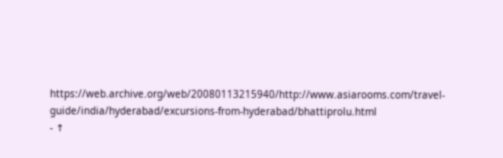https://web.archive.org/web/20080113215940/http://www.asiarooms.com/travel-guide/india/hyderabad/excursions-from-hyderabad/bhattiprolu.html
- ↑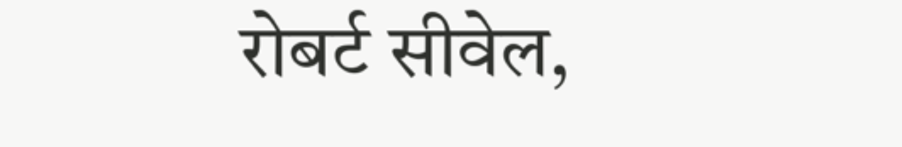रोबर्ट सीवेल,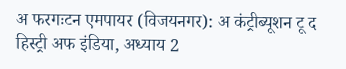अ फरगःटन एमपायर (विजयनगर): अ कंट्रीब्यूशन टू द हिस्ट्री अफ इंडिया, अध्याय 2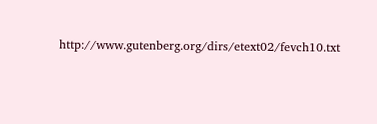http://www.gutenberg.org/dirs/etext02/fevch10.txt